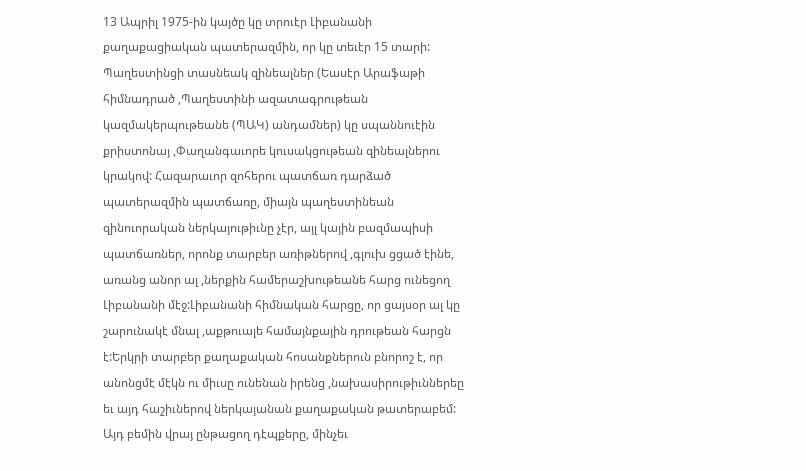13 Ապրիլ 1975-ին կայծը կը տրուէր Լիբանանի քաղաքացիական պատերազմին, որ կը տեւէր 15 տարի: Պաղեստինցի տասնեակ զինեալներ (Եասէր Արաֆաթի հիմնադրած ,Պաղեստինի ազատագրութեան կազմակերպութեանե (ՊԱԿ) անդամներ) կը սպաննուէին քրիստոնայ ,Փաղանգաւորե կուսակցութեան զինեալներու կրակով: Հազարաւոր զոհերու պատճառ դարձած պատերազմին պատճառը, միայն պաղեստինեան զինուորական ներկայութիւնը չէր, այլ կային բազմապիսի պատճառներ, որոնք տարբեր առիթներով ,գլուխ ցցած էինե, առանց անոր ալ ,ներքին համերաշխութեանե հարց ունեցող Լիբանանի մէջ:Լիբանանի հիմնական հարցը, որ ցայսօր ալ կը շարունակէ մնալ ,աքթուալե համայնքային դրութեան հարցն է:Երկրի տարբեր քաղաքական հոսանքներուն բնորոշ է, որ անոնցմէ մէկն ու միւսը ունենան իրենց ,նախասիրութիւններեը եւ այդ հաշիւներով ներկայանան քաղաքական թատերաբեմ: Այդ բեմին վրայ ընթացող դէպքերը, մինչեւ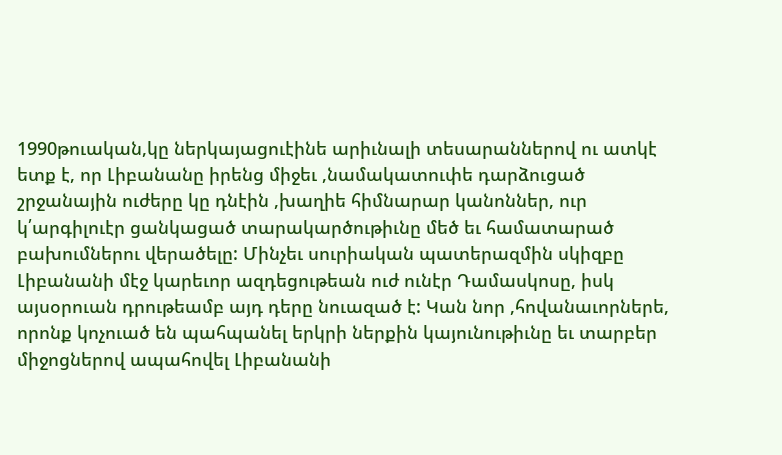1990թուական,կը ներկայացուէինե արիւնալի տեսարաններով ու ատկէ ետք է, որ Լիբանանը իրենց միջեւ ,նամակատուփե դարձուցած շրջանային ուժերը կը դնէին ,խաղիե հիմնարար կանոններ, ուր կ՛արգիլուէր ցանկացած տարակարծութիւնը մեծ եւ համատարած բախումներու վերածելը: Մինչեւ սուրիական պատերազմին սկիզբը Լիբանանի մէջ կարեւոր ազդեցութեան ուժ ունէր Դամասկոսը, իսկ այսօրուան դրութեամբ այդ դերը նուազած է: Կան նոր ,հովանաւորներե, որոնք կոչուած են պահպանել երկրի ներքին կայունութիւնը եւ տարբեր միջոցներով ապահովել Լիբանանի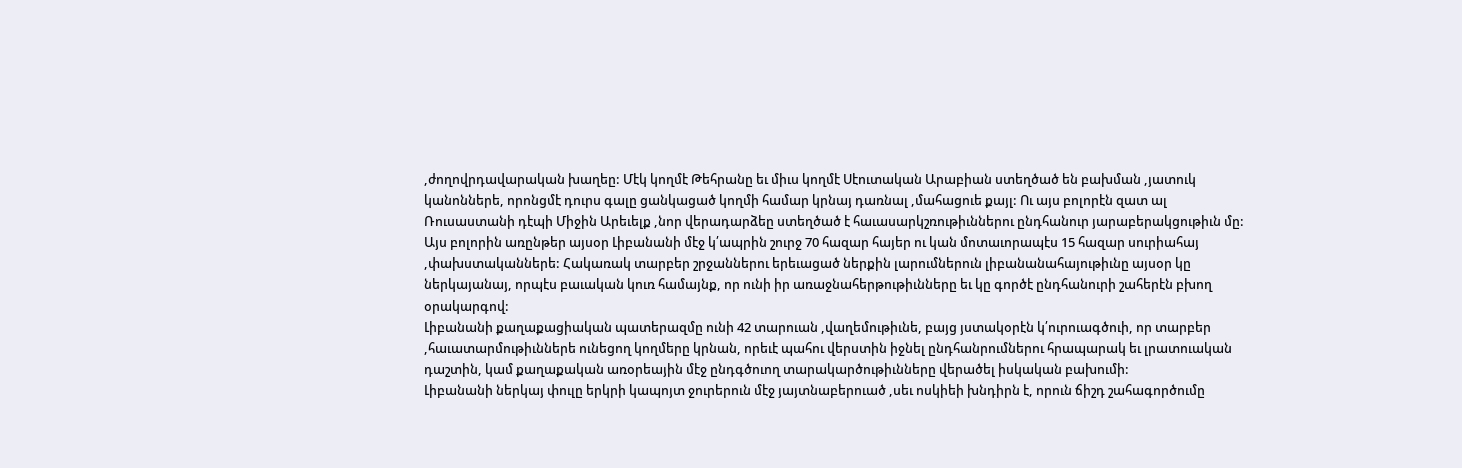,ժողովրդավարական խաղեը: Մէկ կողմէ Թեհրանը եւ միւս կողմէ Սէուտական Արաբիան ստեղծած են բախման ,յատուկ կանոններե, որոնցմէ դուրս գալը ցանկացած կողմի համար կրնայ դառնալ ,մահացուե քայլ: Ու այս բոլորէն զատ ալ Ռուսաստանի դէպի Միջին Արեւելք ,նոր վերադարձեը ստեղծած է հաւասարկշռութիւններու ընդհանուր յարաբերակցութիւն մը:
Այս բոլորին առընթեր այսօր Լիբանանի մէջ կ՛ապրին շուրջ 70 հազար հայեր ու կան մոտաւորապէս 15 հազար սուրիահայ ,փախստականներե: Հակառակ տարբեր շրջաններու երեւացած ներքին լարումներուն լիբանանահայութիւնը այսօր կը ներկայանայ, որպէս բաւական կուռ համայնք, որ ունի իր առաջնահերթութիւնները եւ կը գործէ ընդհանուրի շահերէն բխող օրակարգով:
Լիբանանի քաղաքացիական պատերազմը ունի 42 տարուան ,վաղեմութիւնե, բայց յստակօրէն կ՛ուրուագծուի, որ տարբեր ,հաւատարմութիւններե ունեցող կողմերը կրնան, որեւէ պահու վերստին իջնել ընդհանրումներու հրապարակ եւ լրատուական դաշտին, կամ քաղաքական առօրեային մէջ ընդգծուող տարակարծութիւնները վերածել իսկական բախումի:
Լիբանանի ներկայ փուլը երկրի կապոյտ ջուրերուն մէջ յայտնաբերուած ,սեւ ոսկիեի խնդիրն է, որուն ճիշդ շահագործումը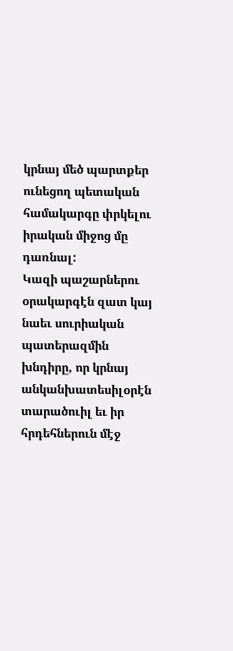կրնայ մեծ պարտքեր ունեցող պետական համակարգը փրկելու իրական միջոց մը դառնալ:
Կազի պաշարներու օրակարգէն զատ կայ նաեւ սուրիական պատերազմին խնդիրը, որ կրնայ անկանխատեսիլօրէն տարածուիլ եւ իր հրդեհներուն մէջ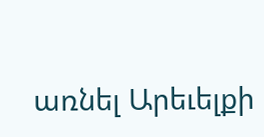առնել Արեւելքի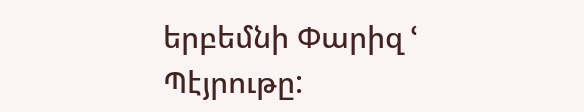երբեմնի Փարիզ ՙ Պէյրութը: